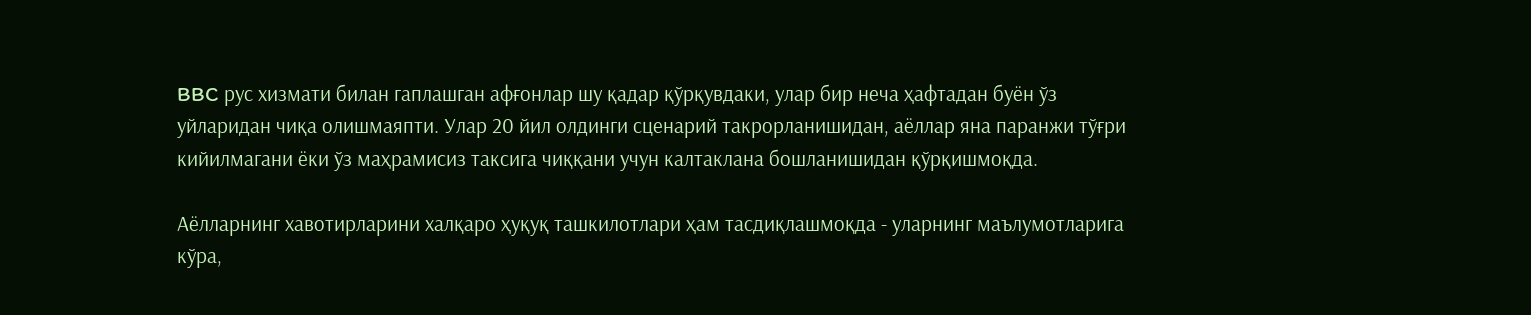BBC рус хизмати билан гаплашган афғонлар шу қадар қўрқувдаки, улар бир неча ҳафтадан буён ўз уйларидан чиқа олишмаяпти. Улар 20 йил олдинги сценарий такрорланишидан, аёллар яна паранжи тўғри кийилмагани ёки ўз маҳрамисиз таксига чиққани учун калтаклана бошланишидан қўрқишмоқда.

Аёлларнинг хавотирларини халқаро ҳуқуқ ташкилотлари ҳам тасдиқлашмоқда - уларнинг маълумотларига кўра,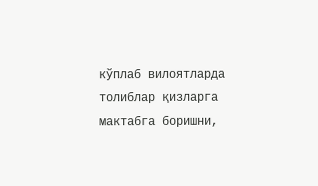кўплаб вилоятларда толиблар қизларга мактабга боришни,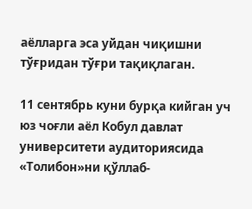аёлларга эса уйдан чиқишни тўғридан тўғри тақиқлаган.

11 сентябрь куни бурқа кийган уч юз чоғли аёл Кобул давлат университети аудиториясида «Толибон»ни қўллаб-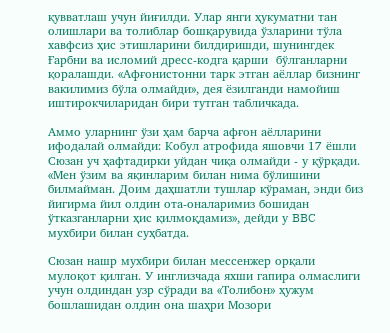қувватлаш учун йиғилди. Улар янги ҳукуматни тан олишлари ва толиблар бошқарувида ўзларини тўла хавфсиз ҳис этишларини билдиришди, шунингдек Ғарбни ва исломий дресс-кодга қарши  бўлганларни қоралашди. «Афғонистонни тарк этган аёллар бизнинг вакилимиз бўла олмайди», дея ёзилганди намойиш иштирокчиларидан бири тутган табличкада.

Аммо уларнинг ўзи ҳам барча афғон аёлларини ифодалай олмайди: Кобул атрофида яшовчи 17 ёшли Сюзан уч ҳафтадирки уйдан чиқа олмайди - у қўрқади. «Мен ўзим ва яқинларим билан нима бўлишини билмайман. Доим даҳшатли тушлар кўраман, энди биз йигирма йил олдин ота-оналаримиз бошидан ўтказганларни ҳис қилмоқдамиз», дейди у BBC мухбири билан суҳбатда.

Сюзан нашр мухбири билан мессенжер орқали мулоқот қилган. У инглизчада яхши гапира олмаслиги учун олдиндан узр сўради ва «Толибон» ҳужум бошлашидан олдин она шаҳри Мозори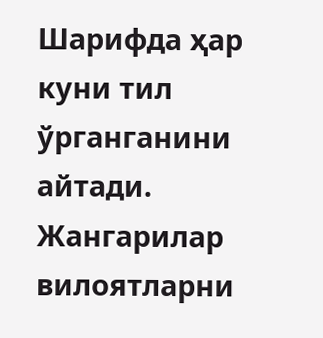Шарифда ҳар куни тил ўрганганини айтади. Жангарилар вилоятларни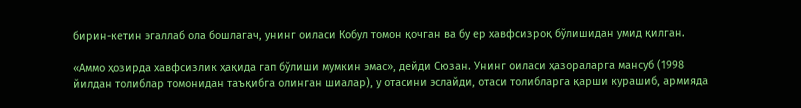бирин-кетин эгаллаб ола бошлагач, унинг оиласи Кобул томон қочган ва бу ер хавфсизроқ бўлишидан умид қилган.

«Аммо ҳозирда хавфсизлик ҳақида гап бўлиши мумкин эмас», дейди Сюзан. Унинг оиласи ҳазораларга мансуб (1998 йилдан толиблар томонидан таъқибга олинган шиалар), у отасини эслайди, отаси толибларга қарши курашиб, армияда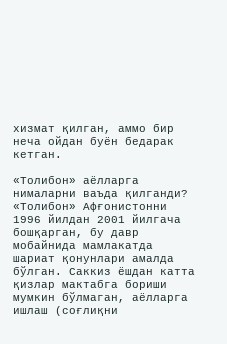хизмат қилган, аммо бир неча ойдан буён бедарак кетган.

«Толибон» аёлларга нималарни ваъда қилганди?
«Толибон» Афғонистонни 1996 йилдан 2001 йилгача бошқарган, бу давр мобайнида мамлакатда шариат қонунлари амалда бўлган. Саккиз ёшдан катта қизлар мактабга бориши мумкин бўлмаган, аёлларга ишлаш (соғлиқни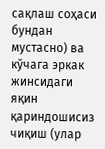сақлаш соҳаси бундан мустасно) ва кўчага эркак жинсидаги яқин қариндошисиз чиқиш (улар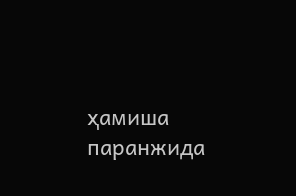ҳамиша паранжида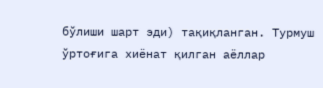бўлиши шарт эди) тақиқланган. Турмуш ўртоғига хиёнат қилган аёллар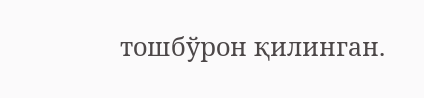тошбўрон қилинган.